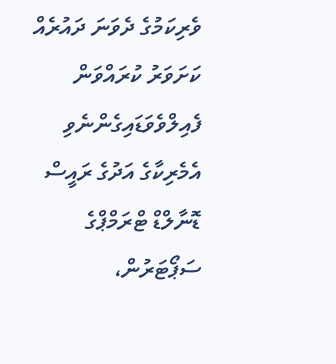ވެރިކަމުގެ ދެވަނަ ދައުރެއް ކަށަވަރު ކުރައްވަން ފެއިލްވެވަޑައިގެންނެވި އެމެރިކާގެ އަދުގެ ރައީސް ޑޮނާލްޑް ޓްރަމްޕްގެ ސަޕޯޓަރުން،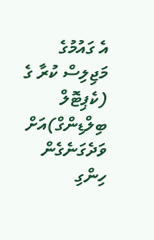އެ ގައުމުގެ މަޖިލިސް ކުރާ ގެ (ކެޕިޓޮލް ބިލްޑިންގް)އަށް ވަދެގަނެގެން ހިންގި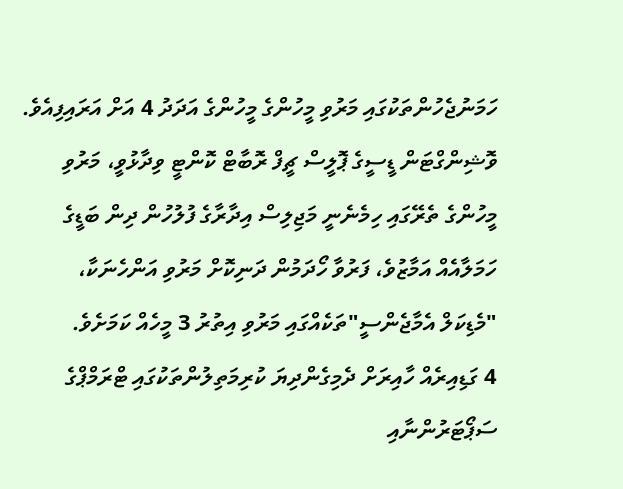ހަމަނުޖެހުންތަކުގައި މަރުވި މީހުންގެ މީހުންގެ އަދަދު 4 އަށް އަރައިފިއެވެ.
ވޮޝިންގްޓަން ޑީސީގެ ޕޮލީސް ޗީފް ރޮބާޓް ކޮންޓީ ވިދާޅުވީ، މަރުވި މީހުންގެ ތެރޭގައި ހިމެނެނީ މަޖިލިސް އިދާރާގެ ފުލުހުން ދިން ބަޑީގެ ހަމަލާއެއް އަމާޒުވެ، ފަރުވާ ހޯދަމުން ދަނިކޮށް މަރުވި އަންހެނަކާ، "މެޑިކަލް އެމާޖެންސީ"ތަކެއްގައި މަރުވި އިތުރު 3 މީހެއް ކަމަށެވެ.
4 ގަޑިއިރެއް ހާއިރަށް ދެމިގެންދިޔަ ކުރިމަތިލުންތަކުގައި ޓްރަމްޕްގެ ސަޕޯޓަރުންނާއި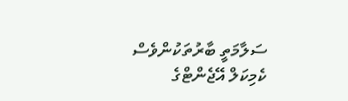ސަލާމަތީ ބާރުތަކުންވެސް ކެމިކަލް އޭޖެންޓްގެ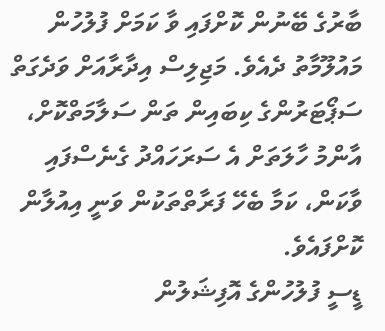ބާރުގެ ބޭނުން ކޮށްފައި ވާ ކަމަށް ފުލުހުން މައުލޫމާތު ދެއެވެ. މަޖިލިސް އިދާރާއަށް ވަދެގަތް ސަޕޯޓަރުންގެ ކިބައިން ތަން ސަލާމަތްކޮށް، އާންމު ހާލަތަށް އެ ސަރަހައްދު ގެނެސްފައި ވާކަން، ކަމާ ބެހޭ ފަރާތްތަކުން ވަނީ އިއުލާން ކޮށްފައެވެ.
ޑީސީ ފުލުހުންގެ އޮފިޝަލުން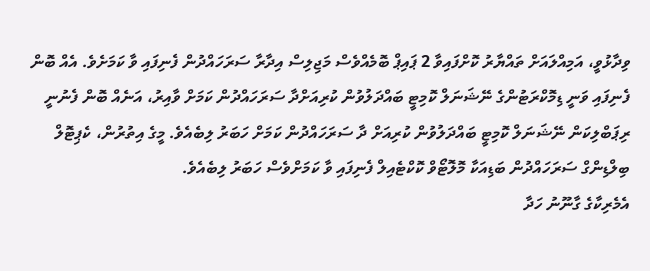ވިދާޅުވީ، އަމިއްލައަށް ތައްޔާރު ކޮށްފައިވާ 2 ޕައިޕް ބޮމެއްވެސް މަޖިލިސް އިދާރާ ސަރަހައްދުން ފެނިފައި ވާ ކަމަށެވެ. އެއް ބޮން ފެނިފައި ވަނީ ޑިމޮކްރަޓުންގެ ނޭޝަނަލް ކޮމިޓީ ބައްދަލުވުން ކުރިއަށްދާ ސަރަހައްދުން ކަމަށް ވާއިރު، އަނެއް ބޮން ފެނުނީ ރިޕަބްލިކަން ނޭޝަނަލް ކޮމިޓީ ބައްދަލުވުން ކުރިއަށް ދާ ސަރަހައްދުން ކަމަށް ހަބަރު ލިބެއެވެ. މީގެ އިތުރުން، ކެޕިޓޮލް ބިލްޑިންގް ސަރަހައްދުން ބަޑިއަކާ މޮލޮޓޯވް ކޮކްޓެއިލް ފެނިފައި ވާ ކަމަށްވެސް ހަބަރު ލިބެއެވެ.
އެމެރިކާގެ ގާނޫނު ހަދާ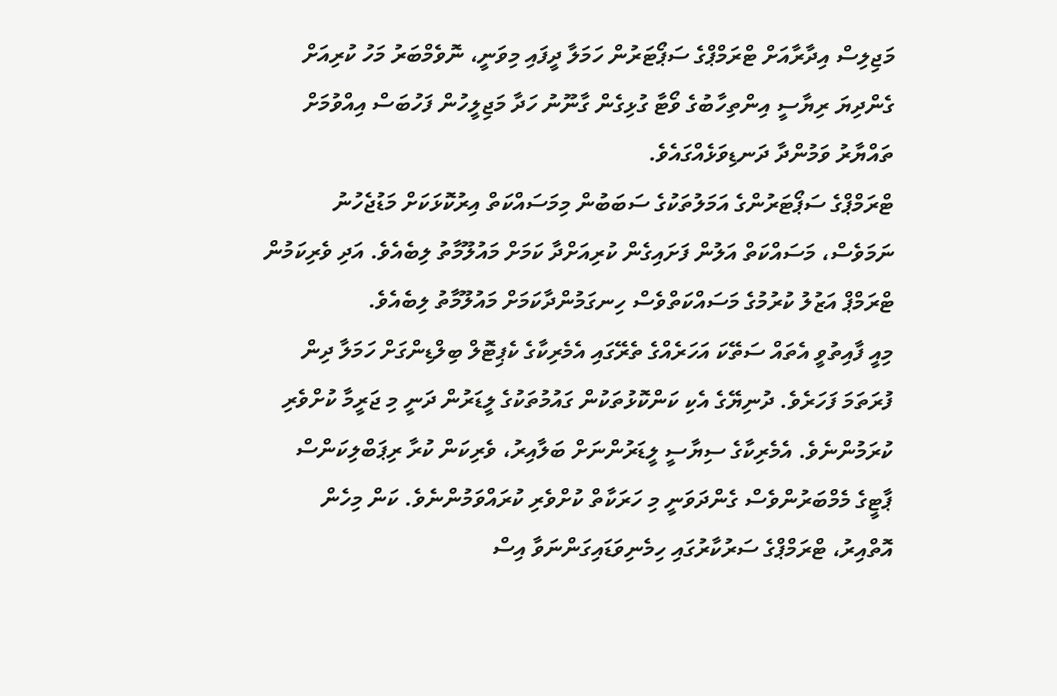މަޖިލިސް އިދާރާއަށް ޓްރަމްޕްގެ ސަޕޯޓަރުން ހަމަލާ ދީފައި މިވަނީ، ނޮވެމްބަރު މަހު ކުރިއަށް ގެންދިޔަ ރިޔާސީ އިންތިހާބުގެ ވޯޓާ ގުޅިގެން ގާނޫނު ހަދާ މަޖިލީހުން ފަހުބަސް އިއްވުމަށް ތައްޔާރު ވަމުންދާ ދަނޑިވަޅެއްގައެވެ.
ޓްރަމްޕްގެ ސަޕޯޓަރުންގެ އަމަލުތަކުގެ ސަބަބުން މިމަސައްކަތް އިރުކޮޅަކަށް މަޑުޖެހުނު ނަމަވެސް، މަސައްކަތް އަލުން ފަށައިގެން ކުރިއަށްދާ ކަމަށް މައުލޫމާތު ލިބެއެވެ. އަދި ވެރިކަމުން ޓްރަމްޕް އަޒުލު ކުރުމުގެ މަސައްކަތްވެސް ހިނގަމުންދާކަމަށް މައުލޫމާތު ލިބެއެވެ.
މިއީ ފާއިތުވީ އެތައް ސަތޭކަ އަހަރެއްގެ ތެރޭގައި އެމެރިކާގެ ކެޕިޓޮލް ބިލްޑިންގަށް ހަމަލާ ދިން ފުރަތަމަ ފަހަރެވެ. ދުނިޔޭގެ އެކި ކަންކޮޅުތަކުން ގައުމުތަކުގެ ލީޑަރުން ދަނީ މި ޖަރީމާ ކުށްވެރި ކުރަމުންނެވެ. އެމެރިކާގެ ސިޔާސީ ލީޑަރުންނަށް ބަލާއިރު، ވެރިކަން ކުރާ ރިޕަބްލިކަންސް ޕާޓީގެ މެމްބަރުންވެސް ގެންދަވަނީ މި ހަރަކާތް ކުށްވެރި ކުރައްވަމުންނެވެ. ކަން މިހެން އޮތްއިރު، ޓްރަމްޕްގެ ސަރުކާރުގައި ހިމެނިވަޑައިގަންނަވާ އިސް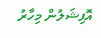އޮފިޝަލުން މިހާރު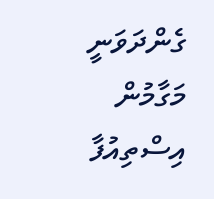ގެންދަވަނީ މަގާމުން އިސްތިއުފާ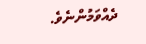ދެއްވަމުންނެވެ.